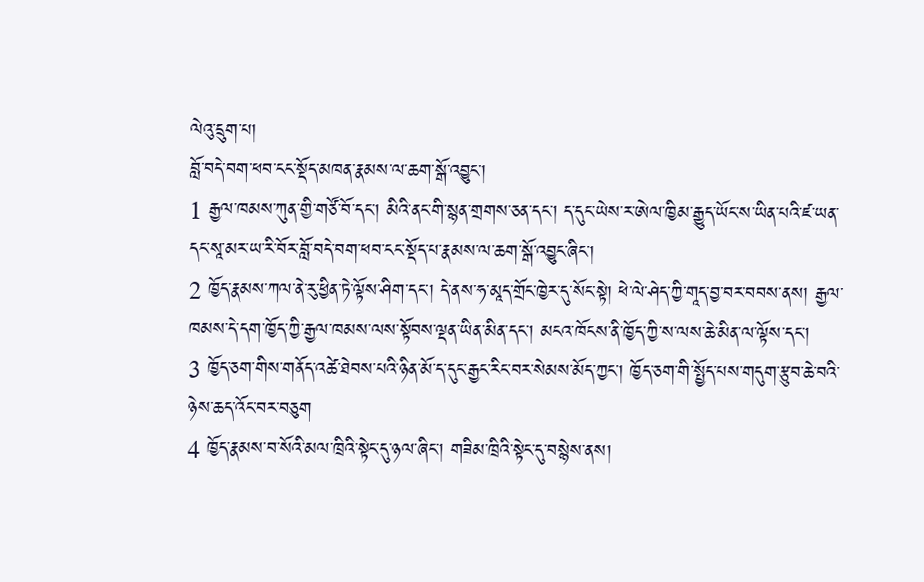ལེའུ་དྲུག་པ།
བློ་བདེ་བག་ཕབ་ངང་སྡོད་མཁན་རྣམས་ལ་ཆག་སྒོ་འབྱུང་།
1 རྒྱལ་ཁམས་ཀུན་གྱི་གཙོ་བོ་དང་། མིའི་ནང་གི་སྙན་གྲགས་ཅན་དང་། ད་དུང་ཡེས་ར་ཨེལ་ཁྱིམ་རྒྱུད་ཡོང་ས་ཡིན་པའི་ཛ་ཡན་དང་སཱ་མར་ཡ་རི་བོར་བློ་བདེ་བག་ཕབ་ངང་སྡོད་པ་རྣམས་ལ་ཆག་སྒོ་འབྱུང་ཞིང་།
2 ཁྱོད་རྣམས་ཀལ་ནེ་རུ་ཕྱིན་ཏེ་ལྟོས་ཤིག་དང་། དེ་ནས་ཧ་མཱད་གྲོང་ཁྱེར་དུ་སོང་སྟེ། ཕེ་ལེ་ཤེད་ཀྱི་གཱད་བྱ་བར་བབས་ནས། རྒྱལ་ཁམས་དེ་དག་ཁྱོད་ཀྱི་རྒྱལ་ཁམས་ལས་སྟོབས་ལྡན་ཡིན་མིན་དང་། མངའ་ཁོངས་ནི་ཁྱོད་ཀྱི་ས་ལས་ཆེ་མིན་ལ་ལྟོས་དང་།
3 ཁྱོད་ཅག་གིས་གནོད་འཚེ་ཐེབས་པའི་ཉིན་མོ་ད་དུང་རྒྱང་རིང་བར་སེམས་མོད་ཀྱང་། ཁྱོད་ཅག་གི་སྤྱོད་པས་གདུག་རྩུབ་ཆེ་བའི་ཉེས་ཆད་འོང་བར་བཅུག
4 ཁྱོད་རྣམས་བ་སོའི་མལ་ཁྲིའི་སྟེང་དུ་ཉལ་ཞིང་། གཟིམ་ཁྲིའི་སྟེང་དུ་བསྙེས་ནས།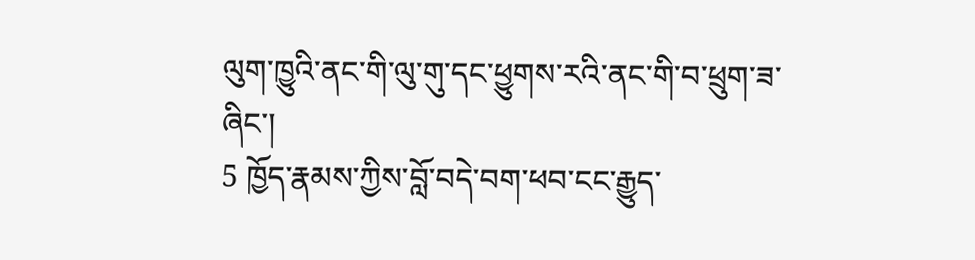ལུག་ཁྱུའི་ནང་གི་ལུ་གུ་དང་ཕྱུགས་རའི་ནང་གི་བ་ཕྲུག་ཟ་ཞིང་།
5 ཁྱོད་རྣམས་ཀྱིས་བློ་བདེ་བག་ཕབ་ངང་རྒྱུད་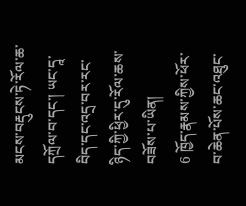མངས་བརྡུངས་ཏེ་རོལ་ཆ་དཀྲོལ་བ་དང་། ཡང་དཱ་བིད་དང་འདྲ་བར་རང་ཉིད་ཀྱི་ཕྱིར་དུ་རོལ་ཆས་བཟོས་པ་ཡིན།
6 ཁྱོད་རྣམས་ཀྱིས་ཕོར་བ་ཆེན་པོས་ཆང་འཐུང་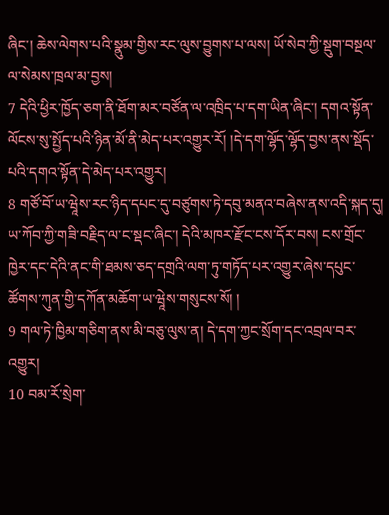ཞིང་། ཆེས་ལེགས་པའི་སྣུམ་གྱིས་རང་ལུས་བྱུགས་པ་ལས། ཡོ་སེབ་ཀྱི་སྡུག་བསྔལ་ལ་སེམས་ཁྲལ་མ་བྱས།
7 དེའི་ཕྱིར་ཁྱོད་ཅག་ནི་ཐོག་མར་བཙོན་ལ་འཁྲིད་པ་དག་ཡིན་ཞིང་། དགའ་སྟོན་ལོངས་སུ་སྤྱོད་པའི་ཉིན་མོ་ནི་མེད་པར་འགྱུར་རོ། །དེ་དག་ལྷོད་ལྷོད་བྱས་ནས་སྡོད་པའི་དགའ་སྟོན་དེ་མེད་པར་འགྱུར།
8 གཙོ་བོ་ཡ་ཝཱེས་རང་ཉིད་དཔང་དུ་བཙུགས་ཏེ་དབུ་མནའ་བཞེས་ནས་འདི་སྐད་དུ། ཡ་ཀོབ་ཀྱི་གཟི་བརྗིད་ལ་ང་སྡང་ཞིང་། དེའི་མཁར་རྫོང་ངས་དོར་བས། ངས་གྲོང་ཁྱེར་དང་དེའི་ནང་གི་ཐམས་ཅད་དགྲའི་ལག་ཏུ་གཏོད་པར་འགྱུར་ཞེས་དཔུང་ཚོགས་ཀུན་གྱི་དཀོན་མཆོག་ཡ་ཝཱེས་གསུངས་སོ། །
9 གལ་ཏེ་ཁྱིམ་གཅིག་ནས་མི་བཅུ་ལུས་ན། དེ་དག་ཀྱང་སྲོག་དང་འབྲལ་བར་འགྱུར།
10 བམ་རོ་སྲེག་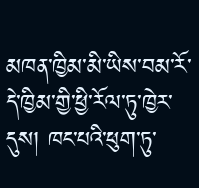མཁན་ཁྱིམ་མི་ཡིས་བམ་རོ་དེ་ཁྱིམ་གྱི་ཕྱི་རོལ་ཏུ་ཁྱེར་དུས། ཁང་པའི་ཕུག་ཏུ་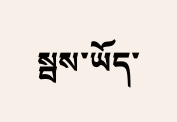སྦས་ཡོད་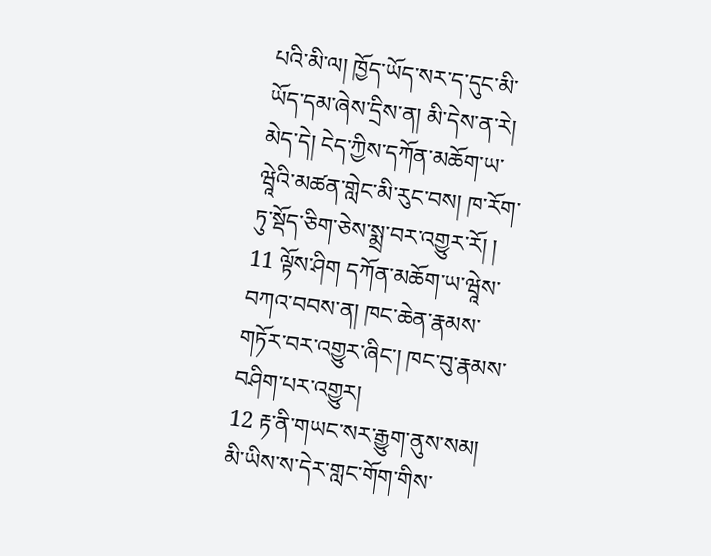པའི་མི་ལ། ཁྱོད་ཡོད་སར་ད་དུང་མི་ཡོད་དམ་ཞེས་དྲིས་ན། མི་དེས་ན་རེ། མེད་དེ། ངེད་ཀྱིས་དཀོན་མཆོག་ཡ་ཝཱེའི་མཚན་གླེང་མི་རུང་བས། ཁ་རོག་ཏུ་སྡོད་ཅིག་ཅེས་སྨྲ་བར་འགྱུར་རོ། །
11 ལྟོས་ཤིག དཀོན་མཆོག་ཡ་ཝཱེས་བཀའ་བབས་ན། ཁང་ཆེན་རྣམས་གཏོར་བར་འགྱུར་ཞིང་། ཁང་བུ་རྣམས་བཤིག་པར་འགྱུར།
12 རྟ་ནི་གཡང་སར་རྒྱུག་ནུས་སམ། མི་ཡིས་ས་དེར་གླང་གོག་གིས་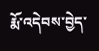རྨོ་འདེབས་བྱེད་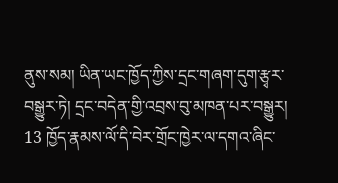ནུས་སམ། ཡིན་ཡང་ཁྱོད་ཀྱིས་དྲང་གཞག་དུག་རྩྭར་བསྒྱུར་ཏེ། དྲང་བདེན་གྱི་འབྲས་བུ་མཁན་པར་བསྒྱུར།
13 ཁྱོད་རྣམས་ལོ་དི་བེར་གྲོང་ཁྱེར་ལ་དགའ་ཞིང་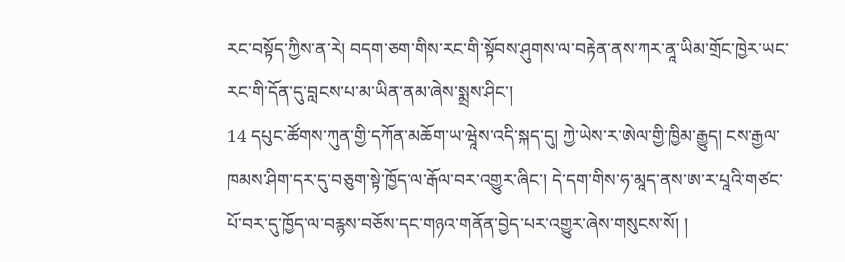རང་བསྟོད་ཀྱིས་ན་རེ། བདག་ཅག་གིས་རང་གི་སྟོབས་ཤུགས་ལ་བརྟེན་ནས་ཀར་ནཱ་ཡིམ་གྲོང་ཁྱེར་ཡང་རང་གི་དོན་དུ་བླངས་པ་མ་ཡིན་ནམ་ཞེས་སྨྲས་ཤིང་།
14 དཔུང་ཚོགས་ཀུན་གྱི་དཀོན་མཆོག་ཡ་ཝཱེས་འདི་སྐད་དུ། ཀྱེ་ཡེས་ར་ཨེལ་གྱི་ཁྱིམ་རྒྱུད། ངས་རྒྱལ་ཁམས་ཤིག་དར་དུ་བཅུག་སྟེ་ཁྱོད་ལ་རྒོལ་བར་འགྱུར་ཞིང་། དེ་དག་གིས་ཧ་མཱད་ནས་ཨ་ར་པཱའི་གཙང་པོ་བར་དུ་ཁྱོད་ལ་བརྙས་བཅོས་དང་གཉའ་གནོན་བྱེད་པར་འགྱུར་ཞེས་གསུངས་སོ། །